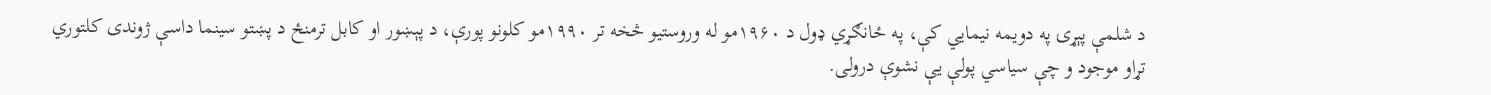د شلمې پېړۍ په دویمه نیمایي کې، په ځانګړي ډول د ۱۹۶۰مو له وروستیو څخه تر ۱۹۹۰مو کلونو پورې، د پېښور او کابل ترمنځ د پښتو سینما داسې ژوندی کلتوري تړاو موجود و چې سیاسي پولې یې نشوې درولی.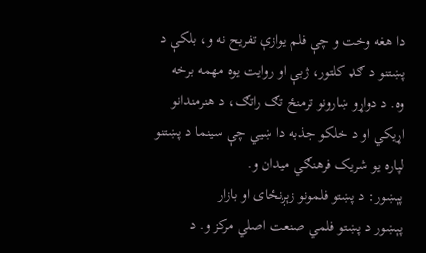دا هغه وخت و چې فلم یوازې تفریح نه و، بلکې د پښتنو د ګډ کلتور، ژبې او روایت یوه مهمه برخه وه. د دواړو ښارونو ترمنځ تګ راتګ، د هنرمندانو اړیکي او د خلکو جذبه دا ښيي چې سینما د پښتنو لپاره یو شریک فرهنګي ميدان و.
پېښور: د پښتو فلمونو زېږنځای او بازار
پېښور د پښتو فلمي صنعت اصلي مرکز و. د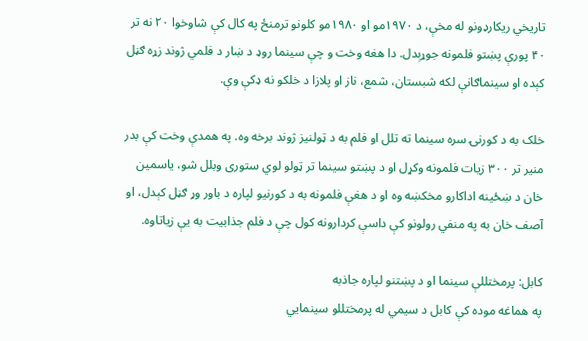تاریخي ریکارډونو له مخې، د ۱۹۷۰مو او ۱۹۸۰مو کلونو ترمنځ په کال کې شاوخوا ۲۰ نه تر ۴۰ پورې پښتو فلمونه جوړېدل. دا هغه وخت و چې سینما روډ د ښار د فلمي ژوند زړه ګڼل کېده او سینماګانې لکه شبستان، شمع، ناز او پلازا د خلکو نه ډکې وې.

خلک به د کورنۍ سره سینما ته تلل او فلم به د ټولنیز ژوند برخه وه. په همدې وخت کې بدر منیر تر ۳۰۰ زیات فلمونه وکړل او د پښتو سینما تر ټولو لوي ستوری وبلل شو، یاسمین خان د ښځینه اداکارو مخکښه وه او د هغې فلمونه به د کورنیو لپاره د باور وړ ګڼل کېدل، او آصف خان به په منفي رولونو کې داسې کردارونه کول چې د فلم جذابیت به یې زیاتاوه.

کابل: پرمختللې سینما او د پښتنو لپاره جاذبه
په هماغه موده کې کابل د سیمي له پرمختللو سینمایي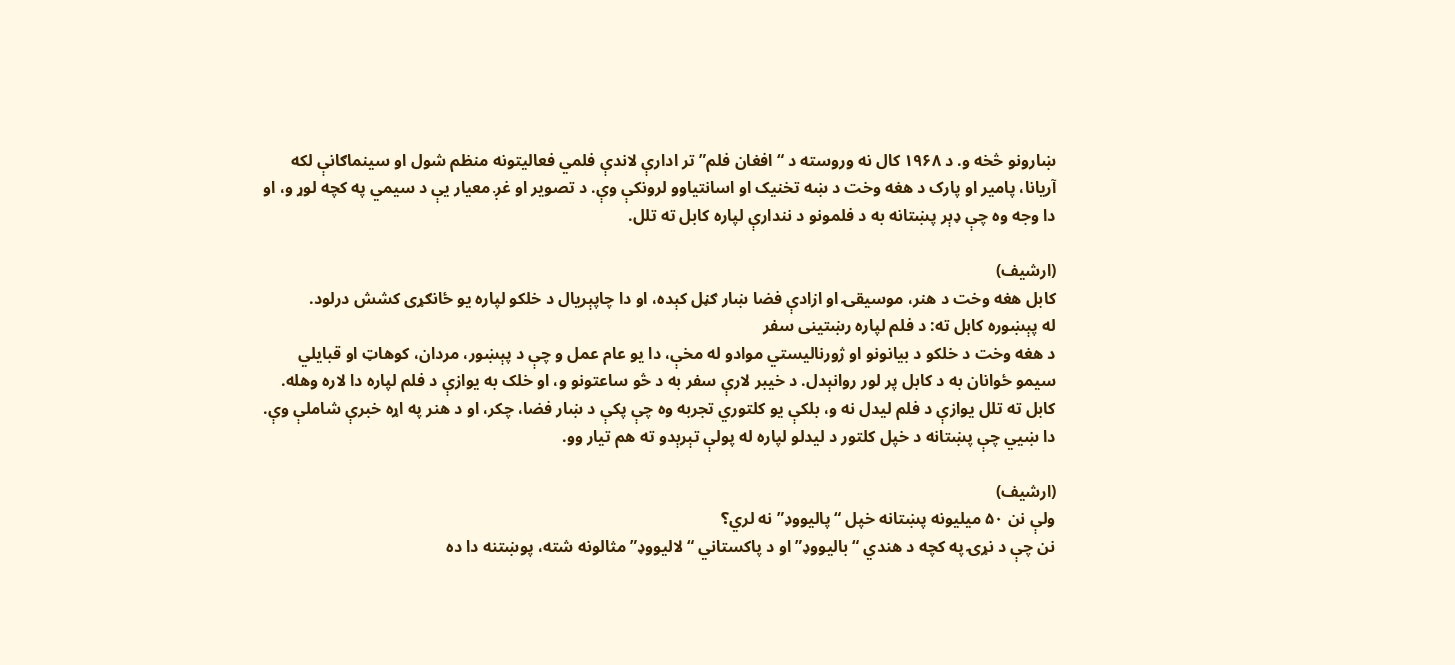ښارونو څخه و. د ۱۹۶۸ کال نه وروسته د “افغان فلم” تر ادارې لاندې فلمي فعالیتونه منظم شول او سینماګانې لکه آریانا، پامیر او پارک د هغه وخت د ښه تخنیک او اسانتیاوو لرونکې وې. د تصویر او غږ معیار یې د سیمي په کچه لوړ و، او دا وجه وه چې ډېر پښتانه به د فلمونو د نندارې لپاره کابل ته تلل.

(ارشیف)
کابل هغه وخت د هنر، موسیقۍ او ازادې فضا ښار ګڼل کېده، او دا چاپېریال د خلکو لپاره یو ځانګړی کشش درلود.
له پېښوره کابل ته: د فلم لپاره رښتینی سفر
د هغه وخت د خلکو د بیانونو او ژورنالیستي موادو له مخې، دا یو عام عمل و چې د پېښور، مردان، کوهاټ او قبایلي سیمو ځوانان به د کابل پر لور روانېدل. د خیبر لارې سفر به د څو ساعتونو و، او خلک به یوازې د فلم لپاره دا لاره وهله.
کابل ته تلل یوازې د فلم لیدل نه و، بلکې یو کلتوري تجربه وه چې پکې د ښار فضا، چکر، او د هنر په اړه خبرې شاملې وې. دا ښيي چې پښتانه د خپل کلتور د لیدلو لپاره له پولې تېرېدو ته هم تیار وو.

(ارشیف)
ولې نن ۵۰ میلیونه پښتانه خپل “پالیووډ” نه لري؟
نن چې د نړۍ په کچه د هندي “بالیووډ” او د پاکستاني “لالیووډ” مثالونه شته، پوښتنه دا ده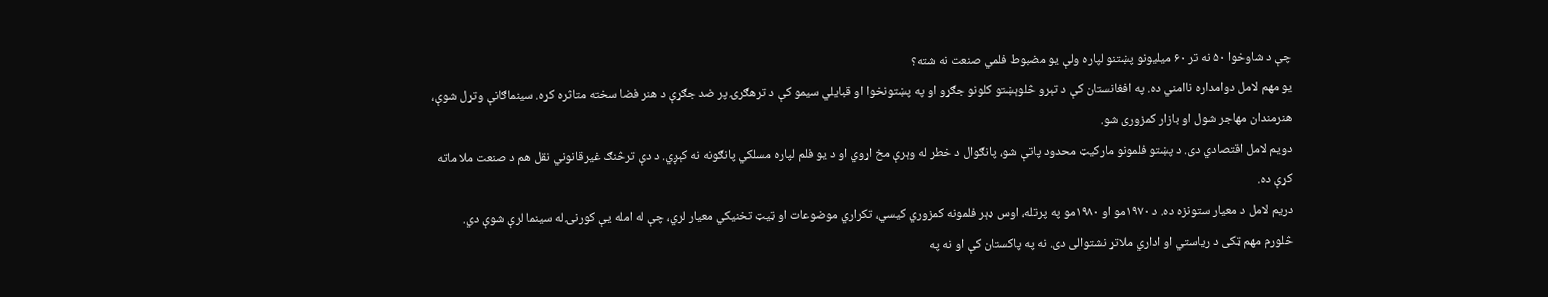چې د شاوخوا ۵۰ نه تر ۶۰ میلیونو پښتنو لپاره ولې یو مضبوط فلمي صنعت نه شته؟
یو مهم لامل دوامداره ناامني ده. په افغانستان کې د تېرو څلوېښتو کلونو جګړو او په پښتونخوا او قبایلي سیمو کې د ترهګرۍ پر ضد جګړې د هنر فضا سخته متاثره کړه. سینماګانې وتړل شوې، هنرمندان مهاجر شول او بازار کمزوری شو.
دویم لامل اقتصادي دی. د پښتو فلمونو مارکیټ محدود پاتې شو، پانګوال د خطر له وېرې مخ اړوي او د یو فلم لپاره مسلکي پانګونه نه کېږي. د دې ترڅنګ غیرقانوني نقل هم د صنعت ملا ماته کړې ده.
دریم لامل د معیار ستونزه ده. د ۱۹۷۰مو او ۱۹۸۰مو په پرتله، اوس ډېر فلمونه کمزوري کیسي، تکراري موضوعات او ټیټ تخنیکي معیار لري، چې له امله یې کورنۍ له سینما لرې شوې دي.
څلورم مهم ټکی د ریاستي او اداري ملاتړ نشتوالی دی. نه په پاکستان کې او نه په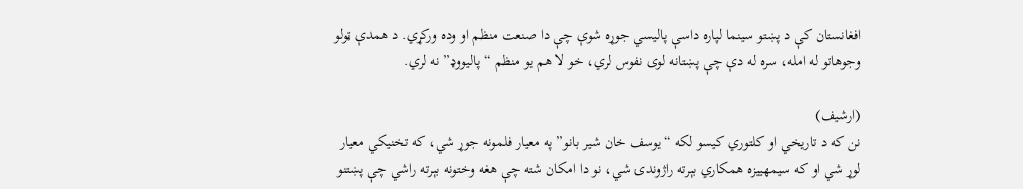افغانستان کې د پښتو سینما لپاره داسې پالیسي جوړه شوې چې دا صنعت منظم او وده ورکړي. د همدې ټولو وجوهاتو له امله، سره له دې چې پښتانه لوی نفوس لري، خو لا هم یو منظم “پالیووډ” نه لري.

(ارشیف)
نن که د تاریخي او کلتوري کیسو لکه “یوسف خان شیر بانو” په معیار فلمونه جوړ شي، که تخنیکي معیار لوړ شي او که سیمهییزه همکاري بېرته راژوندۍ شي، نو دا امکان شته چې هغه وختونه بېرته راشي چې پښتنو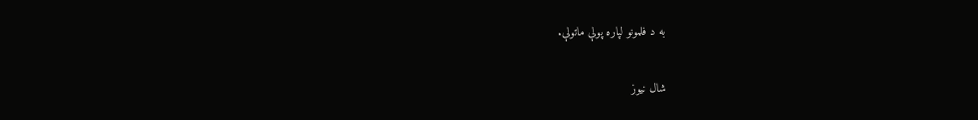به د فلمونو لپاره پولې ماتولې.

شال نیوز